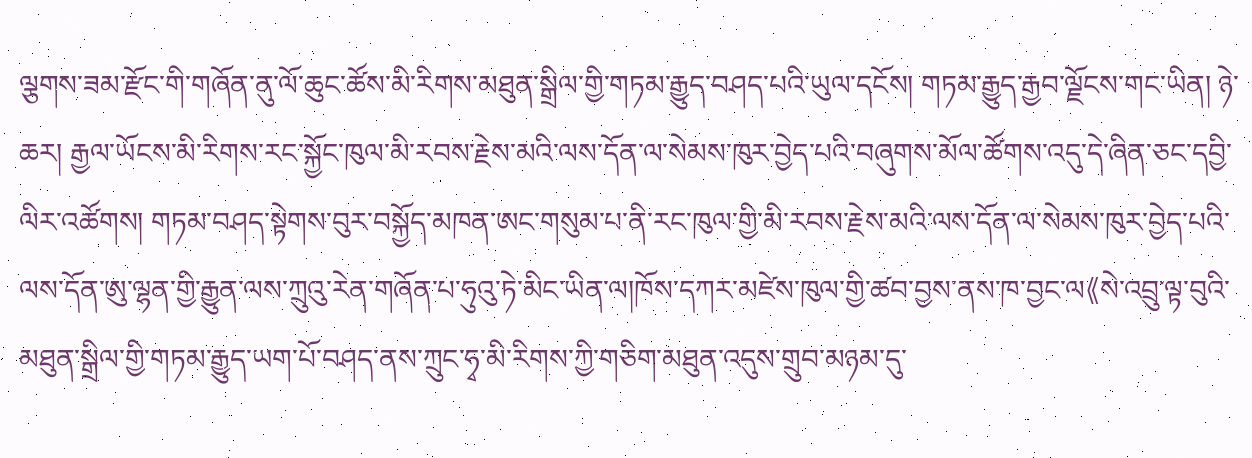ལྕགས་ཟམ་རྫོང་གི་གཞོན་ནུ་ལོ་ཆུང་ཚོས་མི་རིགས་མཐུན་སྒྲིལ་གྱི་གཏམ་རྒྱུད་བཤད་པའི་ཡུལ་དངོས། གཏམ་རྒྱུད་རྒྱབ་ལྗོངས་གང་ཡིན། ཉེ་ཆར། རྒྱལ་ཡོངས་མི་རིགས་རང་སྐྱོང་ཁུལ་མི་རབས་རྗེས་མའི་ལས་དོན་ལ་སེམས་ཁུར་བྱེད་པའི་བཞུགས་མོལ་ཚོགས་འདུ་དེ་ཞིན་ཅང་དབྱི་ལིར་འཚོགས། གཏམ་བཤད་སྟེགས་བུར་བསྐྱོད་མཁན་ཨང་གསུམ་པ་ནི་རང་ཁུལ་གྱི་མི་རབས་རྗེས་མའི་ལས་དོན་ལ་སེམས་ཁུར་བྱེད་པའི་ལས་དོན་ཨུ་ལྷན་གྱི་རྒྱུན་ལས་ཀྲུའུ་རེན་གཞོན་པ་ཧུའུ་ཏེ་མིང་ཡིན་ལ།ཁོས་དཀར་མཛེས་ཁུལ་གྱི་ཚབ་བྱས་ནས་ཁ་བྱང་ལ《སེ་འབྲུ་ལྟ་བུའི་མཐུན་སྒྲིལ་གྱི་གཏམ་རྒྱུད་ཡག་པོ་བཤད་ནས་ཀྲུང་ཧྭ་མི་རིགས་ཀྱི་གཅིག་མཐུན་འདུས་གྲུབ་མཉམ་དུ་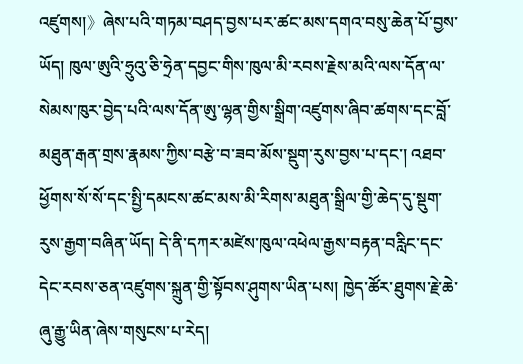འཛུགས།》ཞེས་པའི་གཏམ་བཤད་བྱས་པར་ཚང་མས་དགའ་བསུ་ཆེན་པོ་བྱས་ཡོད། ཁུལ་ཨུའི་ཧྲུའུ་ཅི་ཧྲེན་དབྱང་གིས་ཁུལ་མི་རབས་རྗེས་མའི་ལས་དོན་ལ་སེམས་ཁུར་བྱེད་པའི་ལས་དོན་ཨུ་ལྷན་གྱིས་སྒྲིག་འཛུགས་ཞིབ་ཚགས་དང་བློ་མཐུན་རྒན་གྲས་རྣམས་ཀྱིས་བརྩེ་བ་ཟབ་མོས་སྡུག་རུས་བྱས་པ་དང་། འཐབ་ཕྱོགས་སོ་སོ་དང་སྤྱི་དམངས་ཚང་མས་མི་རིགས་མཐུན་སྒྲིལ་གྱི་ཆེད་དུ་སྡུག་རུས་རྒྱག་བཞིན་ཡོད། དེ་ནི་དཀར་མཛེས་ཁུལ་འཕེལ་རྒྱས་བརྟན་བརླིང་དང་དེང་རབས་ཅན་འཛུགས་སྐྲུན་གྱི་སྟོབས་ཤུགས་ཡིན་པས། ཁྱེད་ཚོར་ཐུགས་རྗེ་ཆེ་ཞུ་རྒྱུ་ཡིན་ཞེས་གསུངས་པ་རེད།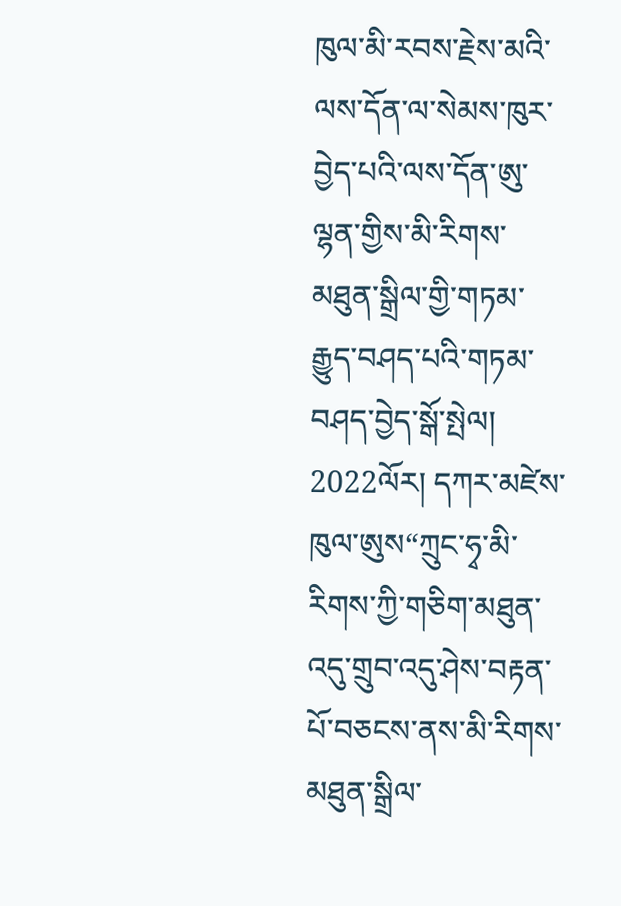ཁུལ་མི་རབས་རྗེས་མའི་ལས་དོན་ལ་སེམས་ཁུར་བྱེད་པའི་ལས་དོན་ཨུ་ལྷན་གྱིས་མི་རིགས་མཐུན་སྒྲིལ་གྱི་གཏམ་རྒྱུད་བཤད་པའི་གཏམ་བཤད་བྱེད་སྒོ་སྤེལ། 2022ལོར། དཀར་མཛེས་ཁུལ་ཨུས“ཀྲུང་ཧྭ་མི་རིགས་ཀྱི་གཅིག་མཐུན་འདུ་གྲུབ་འདུ་ཤེས་བརྟན་པོ་བཅངས་ནས་མི་རིགས་མཐུན་སྒྲིལ་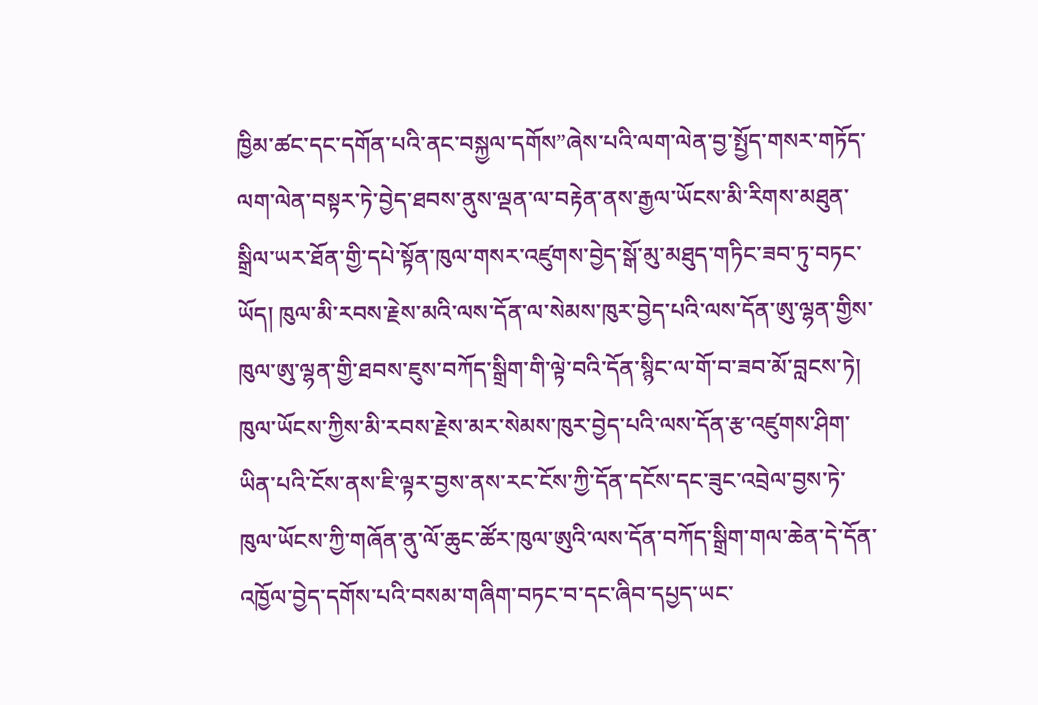ཁྱིམ་ཚང་དང་དགོན་པའི་ནང་བསྐྱལ་དགོས”ཞེས་པའི་ལག་ལེན་བྱ་སྤྱོད་གསར་གཏོད་ལག་ལེན་བསྟར་ཏེ་བྱེད་ཐབས་ནུས་ལྡན་ལ་བརྟེན་ནས་རྒྱལ་ཡོངས་མི་རིགས་མཐུན་སྒྲིལ་ཡར་ཐོན་གྱི་དཔེ་སྟོན་ཁུལ་གསར་འཛུགས་བྱེད་སྒོ་མུ་མཐུད་གཏིང་ཟབ་ཏུ་བཏང་ཡོད། ཁུལ་མི་རབས་རྗེས་མའི་ལས་དོན་ལ་སེམས་ཁུར་བྱེད་པའི་ལས་དོན་ཨུ་ལྷན་གྱིས་ཁུལ་ཨུ་ལྷན་གྱི་ཐབས་ཇུས་བཀོད་སྒྲིག་གི་ལྟེ་བའི་དོན་སྙིང་ལ་གོ་བ་ཟབ་མོ་བླངས་ཏེ། ཁུལ་ཡོངས་ཀྱིས་མི་རབས་རྗེས་མར་སེམས་ཁུར་བྱེད་པའི་ལས་དོན་རྩ་འཛུགས་ཤིག་ཡིན་པའི་ངོས་ནས་ཇི་ལྟར་བྱས་ནས་རང་ངོས་ཀྱི་དོན་དངོས་དང་ཟུང་འབྲེལ་བྱས་ཏེ་ཁུལ་ཡོངས་ཀྱི་གཞོན་ནུ་ལོ་ཆུང་ཚོར་ཁུལ་ཨུའི་ལས་དོན་བཀོད་སྒྲིག་གལ་ཆེན་དེ་དོན་འཁྱོལ་བྱེད་དགོས་པའི་བསམ་གཞིག་བཏང་བ་དང་ཞིབ་དཔྱད་ཡང་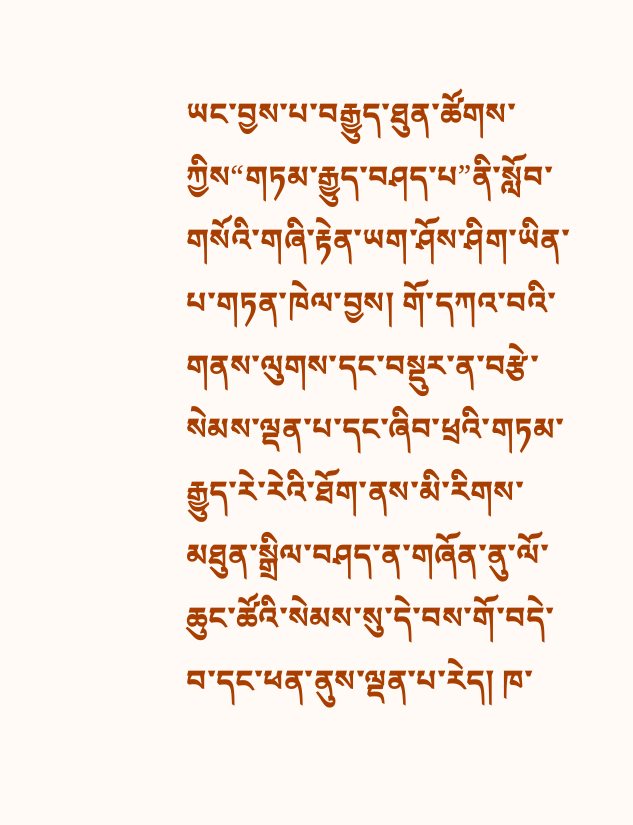ཡང་བྱས་པ་བརྒྱུད་ཐུན་ཚོགས་ཀྱིས“གཏམ་རྒྱུད་བཤད་པ”ནི་སློབ་གསོའི་གཞི་རྟེན་ཡག་ཤོས་ཤིག་ཡིན་པ་གཏན་ཁེལ་བྱས། གོ་དཀའ་བའི་གནས་ལུགས་དང་བསྡུར་ན་བརྩེ་སེམས་ལྡན་པ་དང་ཞིབ་ཕྲའི་གཏམ་རྒྱུད་རེ་རེའི་ཐོག་ནས་མི་རིགས་མཐུན་སྒྲིལ་བཤད་ན་གཞོན་ནུ་ལོ་ཆུང་ཚོའི་སེམས་སུ་དེ་བས་གོ་བདེ་བ་དང་ཕན་ནུས་ལྡན་པ་རེད། ཁ་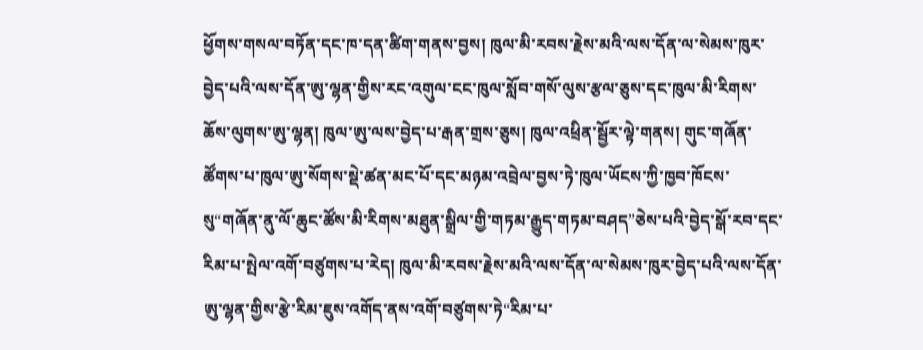ཕྱོགས་གསལ་བཏོན་དང་ཁ་དན་ཚིག་གནས་བྱས། ཁུལ་མི་རབས་རྗེས་མའི་ལས་དོན་ལ་སེམས་ཁུར་བྱེད་པའི་ལས་དོན་ཨུ་ལྷན་གྱིས་རང་འགུལ་ངང་ཁུལ་སློབ་གསོ་ལུས་རྩལ་ཅུས་དང་ཁུལ་མི་རིགས་ཆོས་ལུགས་ཨུ་ལྷན། ཁུལ་ཨུ་ལས་བྱེད་པ་རྒན་གྲས་ཅུས། ཁུལ་འཕྲིན་སྦྱོར་ལྟེ་གནས། གུང་གཞོན་ཚོགས་པ་ཁུལ་ཨུ་སོགས་སྡེ་ཚན་མང་པོ་དང་མཉམ་འབྲེལ་བྱས་ཏེ་ཁུལ་ཡོངས་ཀྱི་ཁྱབ་ཁོངས་སུ“གཞོན་ནུ་ལོ་ཆུང་ཚོས་མི་རིགས་མཐུན་སྒྲིལ་གྱི་གཏམ་རྒྱུད་གཏམ་བཤད”ཅེས་པའི་བྱེད་སྒོ་རབ་དང་རིམ་པ་སྤེལ་འགོ་བཙུགས་པ་རེད། ཁུལ་མི་རབས་རྗེས་མའི་ལས་དོན་ལ་སེམས་ཁུར་བྱེད་པའི་ལས་དོན་ཨུ་ལྷན་གྱིས་རྩེ་རིམ་ཇུས་འགོད་ནས་འགོ་བཙུགས་ཏེ“རིམ་པ་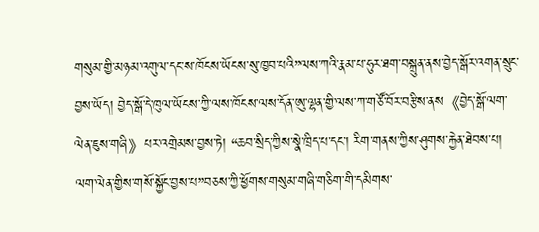གསུམ་གྱི་མཉམ་འགུལ་དང་ས་ཁོངས་ཡོངས་སུ་ཁྱབ་པའི”ལས་ཀའི་རྣམ་པ་ཧུར་ཐག་བསྐྲུན་ནས་བྱེད་སྒོར་འགན་སྲུང་བྱས་ཡོད། བྱེད་སྒོ་དེ་ཁུལ་ཡོངས་ཀྱི་ལས་ཁོངས་ལས་དོན་ཨུ་ལྷན་གྱི་ལས་ཀ་གཙོ་བོར་བརྩིས་ནས《བྱེད་སྒོ་ལག་ལེན་ཇུས་གཞི》པར་འགྲེམས་བྱས་ཏེ། “ཆབ་སྲིད་ཀྱིས་སྣེ་ཁྲིད་པ་དང་། རིག་གནས་ཀྱིས་ཤུགས་རྐྱེན་ཐེབས་པ། ལག་ལེན་གྱིས་གསོ་སྐྱོང་བྱས་པ”བཅས་ཀྱི་ཕྱོགས་གསུམ་གཞི་གཅིག་གི་དམིགས་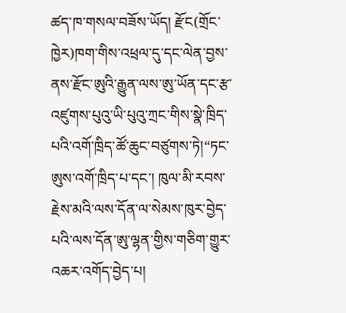ཚད་ཁ་གསལ་བཟོས་ཡོད། རྫོང(གྲོང་ཁྱེར)ཁག་གིས་འཕྲལ་དུ་དང་ལེན་བྱས་ནས་རྫོང་ཨུའི་རྒྱུན་ལས་ཨུ་ཡོན་དང་རྩ་འཛུགས་པུའུ་ཡི་པུའུ་ཀྲང་གིས་སྣེ་ཁྲིད་པའི་འགོ་ཁྲིད་ཚོ་ཆུང་བཙུགས་ཏེ།“ཏང་ཨུས་འགོ་ཁྲིད་པ་དང་། ཁུལ་མི་རབས་རྗེས་མའི་ལས་དོན་ལ་སེམས་ཁུར་བྱེད་པའི་ལས་དོན་ཨུ་ལྷན་གྱིས་གཅིག་གྱུར་འཆར་འགོད་བྱེད་པ།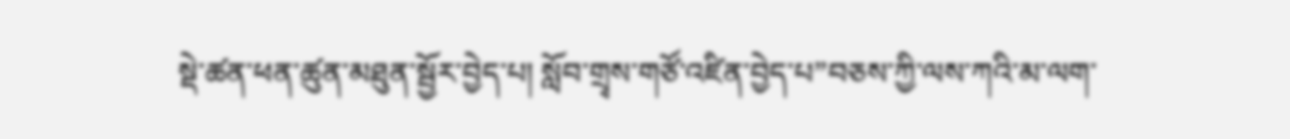སྡེ་ཚན་ཕན་ཚུན་མཐུན་སྦྱོར་བྱེད་པ། སློབ་གྲྭས་གཙོ་འཛིན་བྱེད་པ”བཅས་ཀྱི་ལས་ཀའི་མ་ལག་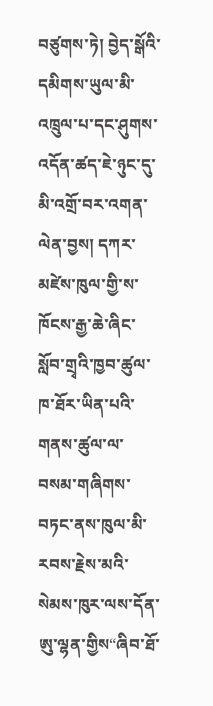བཙུགས་ཏེ། བྱེད་སྒོའི་དམིགས་ཡུལ་མི་འཁྲུལ་པ་དང་ཤུགས་འདོན་ཚད་ཇེ་ཉུང་དུ་མི་འགྲོ་བར་འགན་ལེན་བྱས། དཀར་མཛེས་ཁུལ་གྱི་ས་ཁོངས་རྒྱ་ཆེ་ཞིང་སློབ་གྲྭའི་ཁྱབ་ཚུལ་ཁ་ཐོར་ཡིན་པའི་གནས་ཚུལ་ལ་བསམ་གཞིགས་བཏང་ནས་ཁུལ་མི་རབས་རྗེས་མའི་སེམས་ཁུར་ལས་དོན་ཨུ་ལྷན་གྱིས“ཞིབ་ཐོ་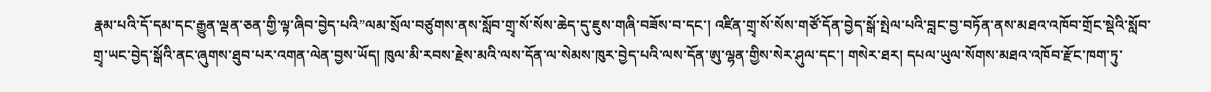རྣམ་པའི་དོ་དམ་དང་རྒྱུན་ལྡན་ཅན་གྱི་ལྟ་ཞིབ་བྱེད་པའི”ལམ་སྲོལ་བཙུགས་ནས་སློབ་གྲྭ་སོ་སོས་ཆེད་དུ་ཇུས་གཞི་བཟོས་བ་དང་། འཛིན་གྲྭ་སོ་སོས་གཙོ་དོན་བྱེད་སྒོ་སྤེལ་པའི་བླང་བྱ་བཏོན་ནས་མཐའ་འཁོབ་གྲོང་སྡེའི་སློབ་གྲྭ་ཡང་བྱེད་སྒོའི་ནང་ཞུགས་ཐུབ་པར་འགན་ལེན་བྱས་ཡོད། ཁུལ་མི་རབས་རྗེས་མའི་ལས་དོན་ལ་སེམས་ཁུར་བྱེད་པའི་ལས་དོན་ཨུ་ལྷན་གྱིས་སེར་ཤུལ་དང་། གསེར་ཐར། དཔལ་ཡུལ་སོགས་མཐའ་འཁོབ་རྫོང་ཁག་ཏུ་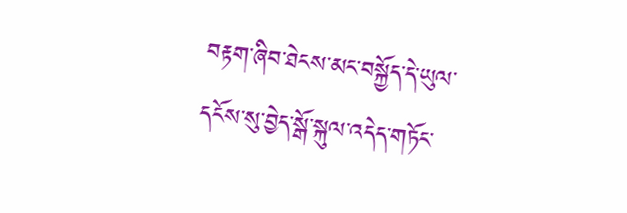བརྟག་ཞིབ་ཐེངས་མང་བསྐྱོད་དེ་ཡུལ་དངོས་སུ་བྱེད་སྒོ་སྐུལ་འདེད་གཏོང་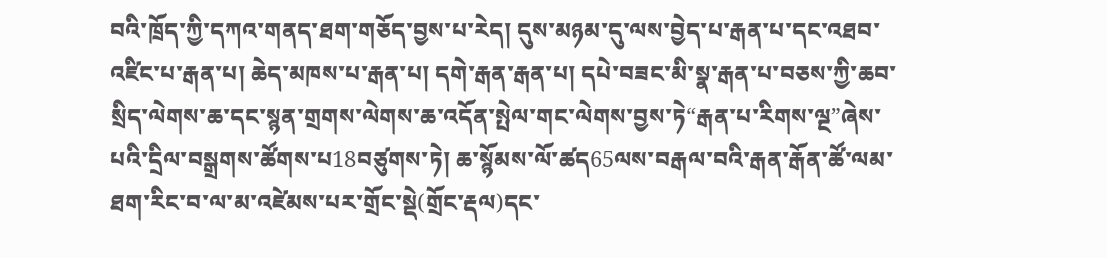བའི་ཁྲོད་ཀྱི་དཀའ་གནད་ཐག་གཅོད་བྱས་པ་རེད། དུས་མཉམ་དུ་ལས་བྱེད་པ་རྒན་པ་དང་འཐབ་འཛིང་པ་རྒན་པ། ཆེད་མཁས་པ་རྒན་པ། དགེ་རྒན་རྒན་པ། དཔེ་བཟང་མི་སྣ་རྒན་པ་བཅས་ཀྱི་ཆབ་སྲིད་ལེགས་ཆ་དང་སྙན་གྲགས་ལེགས་ཆ་འདོན་སྤེལ་གང་ལེགས་བྱས་ཏེ“རྒན་པ་རིགས་ལྔ”ཞེས་པའི་དྲིལ་བསྒྲགས་ཚོགས་པ18བཙུགས་ཏེ། ཆ་སྙོམས་ལོ་ཚད65ལས་བརྒལ་བའི་རྒན་རྒོན་ཚོ་ལམ་ཐག་རིང་བ་ལ་མ་འཛེམས་པར་གྲོང་སྡེ(གྲོང་རྡལ)དང་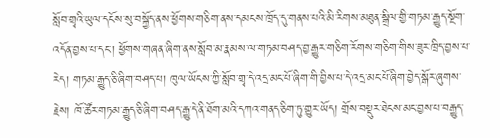སློབ་གྲྭའི་ཡུལ་དངོས་སུ་བསྐྱོད་ནས་ཕྱོགས་གཅིག་ནས་དམངས་ཁྲོད་དུ་གནས་པའི་མི་རིགས་མཐུན་སྒྲིལ་གྱི་གཏམ་རྒྱུད་སྔོག་འདོན་བྱས་པ་དང་། ཕྱོགས་གཞན་ཞིག་ནས་སློབ་མ་རྣམས་ལ་གཏམ་བཤད་བྱ་རྒྱུར་གཅིག་རོགས་གཅིག་གིས་ཟུར་ཁྲིད་བྱས་པ་རེད། གཏམ་རྒྱུད་ཅི་ཞིག་བཤད་པ། ཁུལ་ཡོངས་ཀྱི་སློབ་གྲྭ་དེ་འདྲ་མང་པོ་ཞིག་གི་བྱིས་པ་དེ་འདྲ་མང་པོ་ཞིག་བྱེད་སྒོར་ཞུགས་རྗེས། ཁོ་ཚོར་གཏམ་རྒྱུད་ཅི་ཞིག་བཤད་རྒྱུ་དེ་ནི་ཐོག་མའི་དཀའ་གནད་ཅིག་ཏུ་གྱུར་ཡོད། གྲོས་བསྡུར་ཐེངས་མང་བྱས་པ་བརྒྱུད་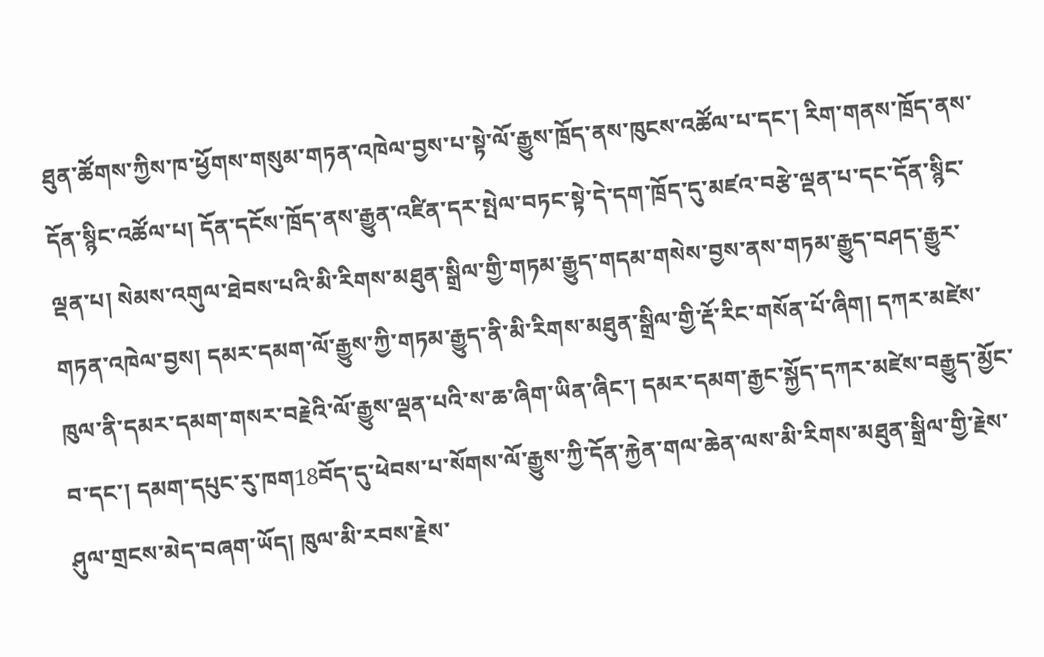ཐུན་ཚོགས་ཀྱིས་ཁ་ཕྱོགས་གསུམ་གཏན་འཁེལ་བྱས་པ་སྟེ་ལོ་རྒྱུས་ཁྲོད་ནས་ཁུངས་འཚོལ་པ་དང་། རིག་གནས་ཁྲོད་ནས་དོན་སྙིང་འཚོལ་པ། དོན་དངོས་ཁྲོད་ནས་རྒྱུན་འཛིན་དར་སྤེལ་བཏང་སྟེ་དེ་དག་ཁྲོད་དུ་མཛའ་བརྩེ་ལྡན་པ་དང་དོན་སྙིང་ལྡན་པ། སེམས་འགུལ་ཐེབས་པའི་མི་རིགས་མཐུན་སྒྲིལ་གྱི་གཏམ་རྒྱུད་གདམ་གསེས་བྱས་ནས་གཏམ་རྒྱུད་བཤད་རྒྱུར་གཏན་འཁེལ་བྱས། དམར་དམག་ལོ་རྒྱུས་ཀྱི་གཏམ་རྒྱུད་ནི་མི་རིགས་མཐུན་སྒྲིལ་གྱི་རྡོ་རིང་གསོན་པོ་ཞིག། དཀར་མཛེས་ཁུལ་ནི་དམར་དམག་གསར་བརྗེའི་ལོ་རྒྱུས་ལྡན་པའི་ས་ཆ་ཞིག་ཡིན་ཞིང་། དམར་དམག་རྒྱང་སྐྱོད་དཀར་མཛེས་བརྒྱུད་མྱོང་བ་དང་། དམག་དཔུང་རུ་ཁག18བོད་དུ་ཕེབས་པ་སོགས་ལོ་རྒྱུས་ཀྱི་དོན་རྐྱེན་གལ་ཆེན་ལས་མི་རིགས་མཐུན་སྒྲིལ་གྱི་རྗེས་ཤུལ་གྲངས་མེད་བཞག་ཡོད། ཁུལ་མི་རབས་རྗེས་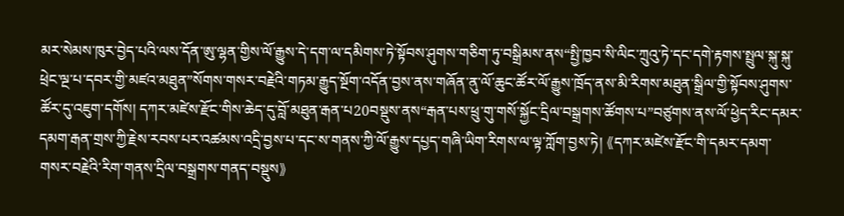མར་སེམས་ཁུར་བྱེད་པའི་ལས་དོན་ཨུ་ལྷན་གྱིས་ལོ་རྒྱུས་དེ་དག་ལ་དམིགས་ཏེ་སྟོབས་ཤུགས་གཅིག་ཏུ་བསྒྲིམས་ནས“སྤྱི་ཁྱབ་སི་ལིང་ཀྲུའུ་ཏེ་དང་དགེ་རྟགས་སྤྲུལ་སྐུ་སྐུ་ཕྲེང་ལྔ་པ་དབར་གྱི་མཛའ་མཐུན”སོགས་གསར་བརྗེའི་གཏམ་རྒྱུད་སྔོག་འདོན་བྱས་ནས་གཞོན་ནུ་ལོ་ཆུང་ཚོར་ལོ་རྒྱུས་ཁྲོད་ནས་མི་རིགས་མཐུན་སྒྲིལ་གྱི་སྟོབས་ཤུགས་ཚོར་དུ་འཇུག་དགོས། དཀར་མཛེས་རྫོང་གིས་ཆེད་དུ་བློ་མཐུན་རྒན་པ20བསྡུས་ནས“རྒན་པས་ཕྲུ་གུ་གསོ་སྐྱོང་དྲིལ་བསྒྲགས་ཚོགས་པ”བཙུགས་ནས་ལོ་ཕྱེད་རིང་དམར་དམག་རྒན་གྲས་ཀྱི་རྗེས་རབས་པར་འཚམས་འདྲི་བྱས་པ་དང་ས་གནས་ཀྱི་ལོ་རྒྱུས་དཔྱད་གཞི་ཡིག་རིགས་ལ་ལྟ་ཀློག་བྱས་ཏེ། 《དཀར་མཛེས་རྫོང་གི་དམར་དམག་གསར་བརྗེའི་རིག་གནས་དྲིལ་བསྒྲགས་གནད་བསྡུས》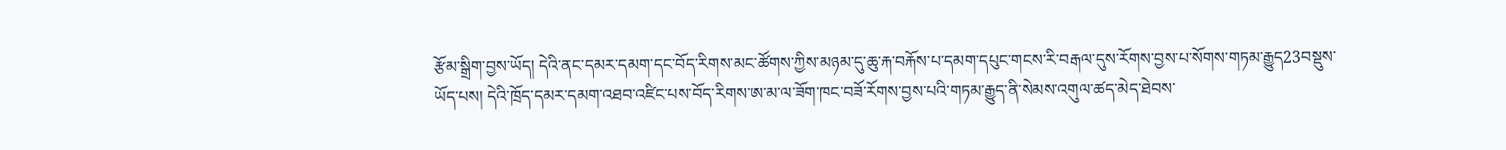རྩོམ་སྒྲིག་བྱས་ཡོད། དེའི་ནང་དམར་དམག་དང་བོད་རིགས་མང་ཚོགས་ཀྱིས་མཉམ་དུ་ཆུ་རྐ་བརྐོས་པ་དམག་དཔུང་གངས་རི་བརྒལ་དུས་རོགས་བྱས་པ་སོགས་གཏམ་རྒྱུད23བསྡུས་ཡོད་པས། དེའི་ཁྲོད་དམར་དམག་འཐབ་འཛིང་པས་བོད་རིགས་ཨ་མ་ལ་ཟོག་ཁང་བཟོ་རོགས་བྱས་པའི་གཏམ་རྒྱུད་ནི་སེམས་འགུལ་ཚད་མེད་ཐེབས་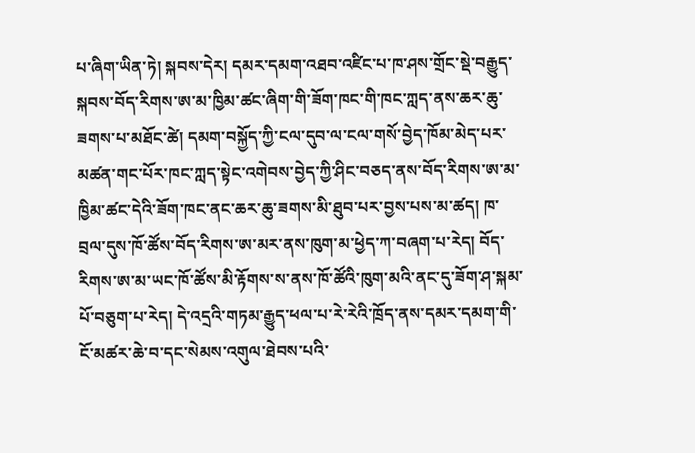པ་ཞིག་ཡིན་ཏེ། སྐབས་དེར། དམར་དམག་འཐབ་འཛིང་པ་ཁ་ཤས་གྲོང་སྡེ་བརྒྱུད་སྐབས་བོད་རིགས་ཨ་མ་ཁྱིམ་ཚང་ཞིག་གི་ཟོག་ཁང་གི་ཁང་ཀླད་ནས་ཆར་ཆུ་ཟགས་པ་མཐོང་ཚེ། དམག་བསྐྱོད་ཀྱི་ངལ་དུབ་ལ་ངལ་གསོ་བྱེད་ཁོམ་མེད་པར་མཚན་གང་པོར་ཁང་ཀླད་སྟེང་འགེབས་བྱེད་ཀྱི་ཤིང་བཅད་ནས་བོད་རིགས་ཨ་མ་ཁྱིམ་ཚང་དེའི་ཟོག་ཁང་ནང་ཆར་ཆུ་ཟགས་མི་ཐུབ་པར་བྱས་པས་མ་ཚད། ཁ་བྲལ་དུས་ཁོ་ཚོས་བོད་རིགས་ཨ་མར་ནས་ཁུག་མ་ཕྱེད་ཀ་བཞག་པ་རེད། བོད་རིགས་ཨ་མ་ཡང་ཁོ་ཚོས་མི་རྟོགས་ས་ནས་ཁོ་ཚོའི་ཁུག་མའི་ནང་དུ་ཟོག་ཤ་སྐམ་པོ་བཅུག་པ་རེད། དེ་འདྲའི་གཏམ་རྒྱུད་ཕལ་པ་རེ་རེའི་ཁྲོད་ནས་དམར་དམག་གི་ངོ་མཚར་ཆེ་བ་དང་སེམས་འགུལ་ཐེབས་པའི་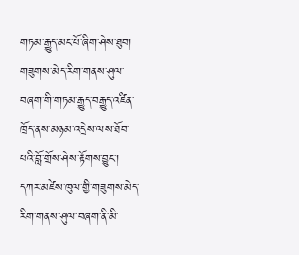གཏམ་རྒྱུད་མང་པོ་ཞིག་ཤེས་ཐུབ། གཟུགས་མེད་རིག་གནས་ཤུལ་བཞག་གི་གཏམ་རྒྱུད་བརྒྱུད་འཛིན་ཁྲོད་ནས་མཉམ་འདྲེས་ལས་ཐོབ་པའི་བློ་གྲོས་ཤེས་རྟོགས་བྱུང་། དཀར་མཛེས་ཁུལ་གྱི་གཟུགས་མེད་རིག་གནས་ཤུལ་བཞག་ནི་མི་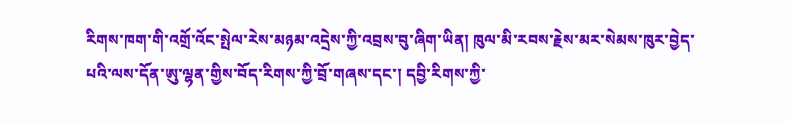རིགས་ཁག་གི་འགྲོ་འོང་སྤེལ་རེས་མཉམ་འདྲེས་ཀྱི་འབྲས་བུ་ཞིག་ཡིན། ཁུལ་མི་རབས་རྗེས་མར་སེམས་ཁུར་བྱེད་པའི་ལས་དོན་ཨུ་ལྷན་གྱིས་བོད་རིགས་ཀྱི་བྲོ་གཞས་དང་། དབྱི་རིགས་ཀྱི་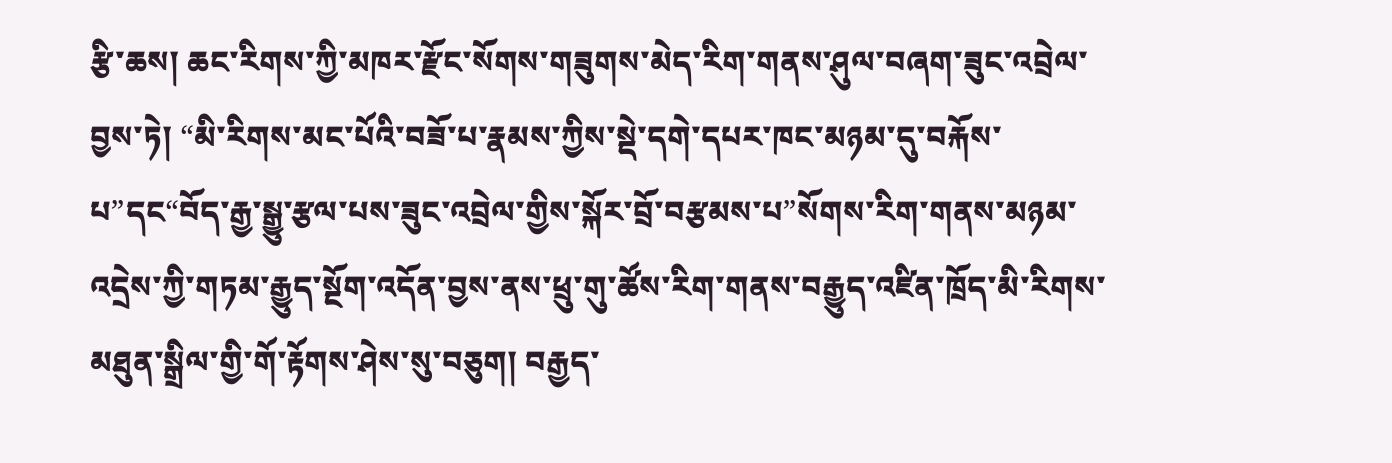རྩི་ཆས། ཆང་རིགས་ཀྱི་མཁར་རྫོང་སོགས་གཟུགས་མེད་རིག་གནས་ཤུལ་བཞག་ཟུང་འབྲེལ་བྱས་ཏེ། “མི་རིགས་མང་པོའི་བཟོ་པ་རྣམས་ཀྱིས་སྡེ་དགེ་དཔར་ཁང་མཉམ་དུ་བརྐོས་པ”དང“བོད་རྒྱ་སྒྱུ་རྩལ་པས་ཟུང་འབྲེལ་གྱིས་སྐོར་བྲོ་བརྩམས་པ”སོགས་རིག་གནས་མཉམ་འདྲེས་ཀྱི་གཏམ་རྒྱུད་སྔོག་འདོན་བྱས་ནས་ཕྲུ་གུ་ཚོས་རིག་གནས་བརྒྱུད་འཛིན་ཁྲོད་མི་རིགས་མཐུན་སྒྲིལ་གྱི་གོ་རྟོགས་ཤེས་སུ་བཅུག། བརྒྱད་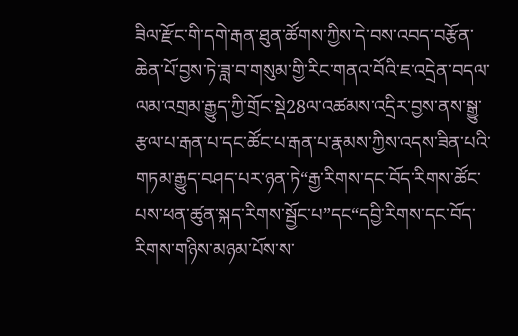ཟིལ་རྫོང་གི་དགེ་རྒན་ཐུན་ཚོགས་ཀྱིས་དེ་བས་འབད་བརྩོན་ཆེན་པོ་བྱས་ཏེ་ཟླ་བ་གསུམ་གྱི་རིང་གནའ་བོའི་ཇ་འདྲེན་བདལ་ལམ་འགྲམ་རྒྱུད་ཀྱི་གྲོང་སྡེ28ལ་འཚམས་འདྲིར་བྱས་ནས་སྒྱུ་རྩལ་པ་རྒན་པ་དང་ཚོང་པ་རྒན་པ་རྣམས་ཀྱིས་འདས་ཟིན་པའི་གཏམ་རྒྱུད་བཤད་པར་ཉན་ཏེ“རྒྱ་རིགས་དང་བོད་རིགས་ཚོང་པས་ཕན་ཚུན་སྐད་རིགས་སྦྱོང་པ”དང“དབྱི་རིགས་དང་བོད་རིགས་གཉིས་མཉམ་པོས་ས་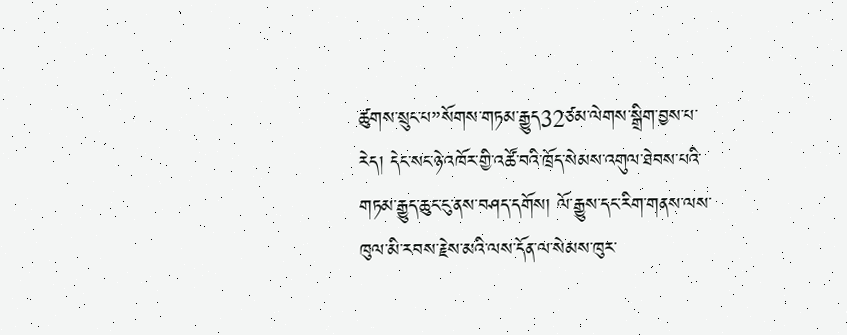ཚུགས་སྲུང་པ”སོགས་གཏམ་རྒྱུད32ཙམ་ལེགས་སྒྲིག་བྱས་པ་རེད། དེང་སང་ཉེ་འཁོར་གྱི་འཚོ་བའི་ཁྲོད་སེམས་འགུལ་ཐེབས་པའི་གཏམ་རྒྱུད་ཆུང་ངུ་ནས་བཤད་དགོས། ལོ་རྒྱུས་དང་རིག་གནས་ལས་ཁུལ་མི་རབས་རྗེས་མའི་ལས་དོན་ལ་སེམས་ཁུར་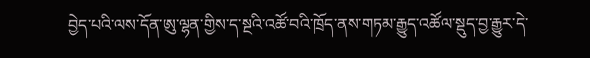བྱེད་པའི་ལས་དོན་ཨུ་ལྷན་གྱིས་ད་སྔའི་འཚོ་བའི་ཁྲོད་ནས་གཏམ་རྒྱུད་འཚོལ་སྡུད་བྱ་རྒྱུར་དེ་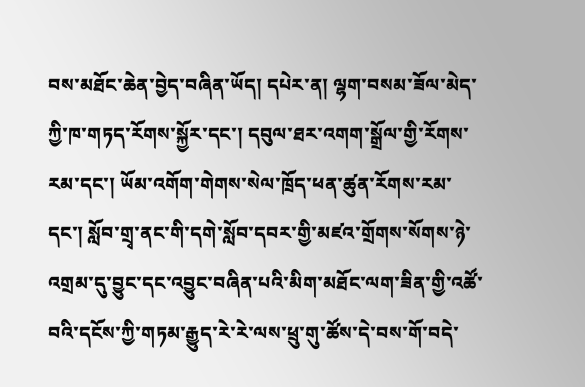བས་མཐོང་ཆེན་བྱེད་བཞིན་ཡོད། དཔེར་ན། ལྷག་བསམ་ཟོལ་མེད་ཀྱི་ཁ་གཏད་རོགས་སྐྱོར་དང་། དབུལ་ཐར་འགག་སྒྲོལ་གྱི་རོགས་རམ་དང་། ཡོམ་འགོག་གེགས་སེལ་ཁྲོད་ཕན་ཚུན་རོགས་རམ་དང་། སློབ་གྲྭ་ནང་གི་དགེ་སློབ་དབར་གྱི་མཛའ་གྲོགས་སོགས་ཉེ་འགྲམ་དུ་བྱུང་དང་འབྱུང་བཞིན་པའི་མིག་མཐོང་ལག་ཟིན་གྱི་འཚོ་བའི་དངོས་ཀྱི་གཏམ་རྒྱུད་རེ་རེ་ལས་ཕྲུ་གུ་ཚོས་དེ་བས་གོ་བདེ་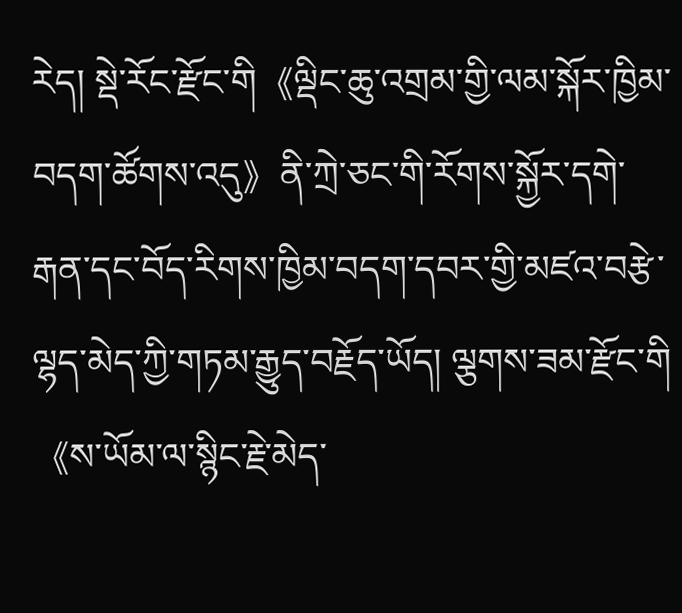རེད། སྡེ་རོང་རྫོང་གི《ལྡིང་ཆུ་འགྲམ་གྱི་ལམ་སྐོར་ཁྱིམ་བདག་ཚོགས་འདུ》ནི་ཀྲེ་ཅང་གི་རོགས་སྐྱོར་དགེ་རྒན་དང་བོད་རིགས་ཁྱིམ་བདག་དབར་གྱི་མཛའ་བརྩེ་ལྷད་མེད་ཀྱི་གཏམ་རྒྱུད་བརྗོད་ཡོད། ལྕགས་ཟམ་རྫོང་གི《ས་ཡོམ་ལ་སྙིང་རྗེ་མེད་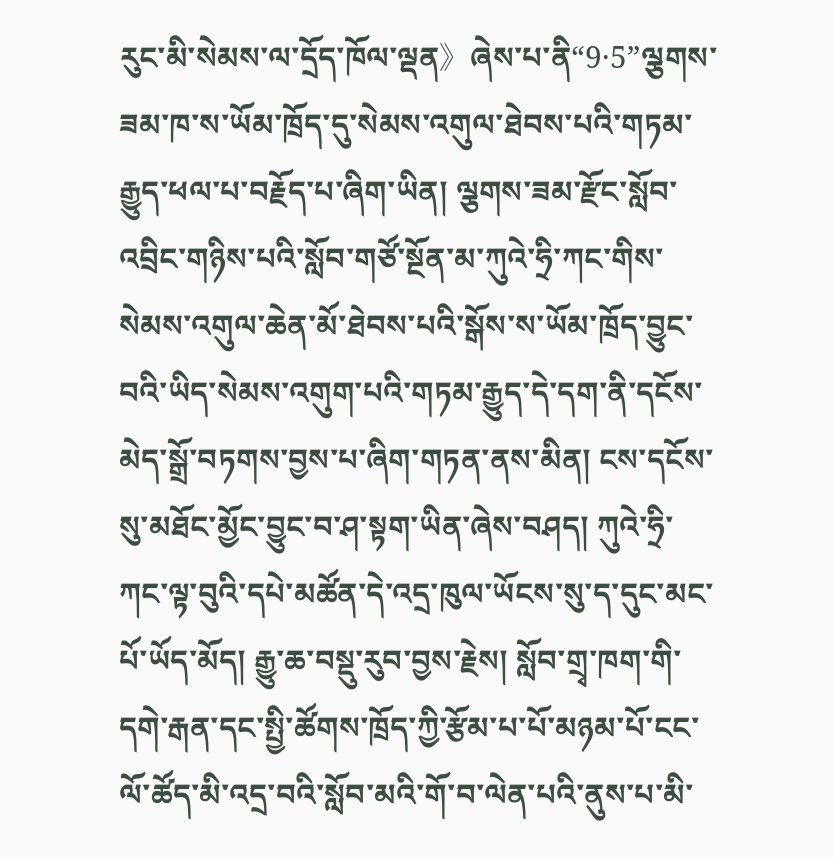རུང་མི་སེམས་ལ་དྲོད་ཁོལ་ལྡན》ཞེས་པ་ནི“9·5”ལྕགས་ཟམ་ཁ་ས་ཡོམ་ཁྲོད་དུ་སེམས་འགུལ་ཐེབས་པའི་གཏམ་རྒྱུད་ཕལ་པ་བརྗོད་པ་ཞིག་ཡིན། ལྕགས་ཟམ་རྫོང་སློབ་འབྲིང་གཉིས་པའི་སློབ་གཙོ་སྔོན་མ་ཀུའེ་ཧྲི་ཀང་གིས་སེམས་འགུལ་ཆེན་མོ་ཐེབས་པའི་སྒོས་ས་ཡོམ་ཁྲོད་བྱུང་བའི་ཡིད་སེམས་འགུག་པའི་གཏམ་རྒྱུད་དེ་དག་ནི་དངོས་མེད་སྒྲོ་བཏགས་བྱས་པ་ཞིག་གཏན་ནས་མིན། ངས་དངོས་སུ་མཐོང་མྱོང་བྱུང་བ་ཤ་སྟག་ཡིན་ཞེས་བཤད། ཀུའེ་ཧྲི་ཀང་ལྟ་བུའི་དཔེ་མཚོན་དེ་འདྲ་ཁུལ་ཡོངས་སུ་ད་དུང་མང་པོ་ཡོད་མོད། རྒྱུ་ཆ་བསྡུ་རུབ་བྱས་རྗེས། སློབ་གྲྭ་ཁག་གི་དགེ་རྒན་དང་སྤྱི་ཚོགས་ཁྲོད་ཀྱི་རྩོམ་པ་པོ་མཉམ་པོ་ངང་ལོ་ཚོད་མི་འདྲ་བའི་སློབ་མའི་གོ་བ་ལེན་པའི་ནུས་པ་མི་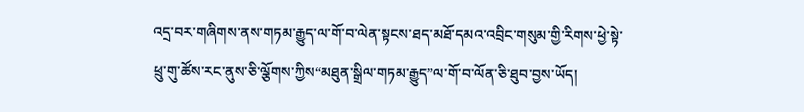འདྲ་བར་གཞིགས་ནས་གཏམ་རྒྱུད་ལ་གོ་བ་ལེན་སྟངས་ཐད་མཐོ་དམའ་འབྲིང་གསུམ་གྱི་རིགས་ཕྱེ་སྟེ་ཕྲུ་གུ་ཚོས་རང་ནུས་ཅི་ལྕོགས་ཀྱིས“མཐུན་སྒྲིལ་གཏམ་རྒྱུད”ལ་གོ་བ་ལོན་ཅི་ཐུབ་བྱས་ཡོད།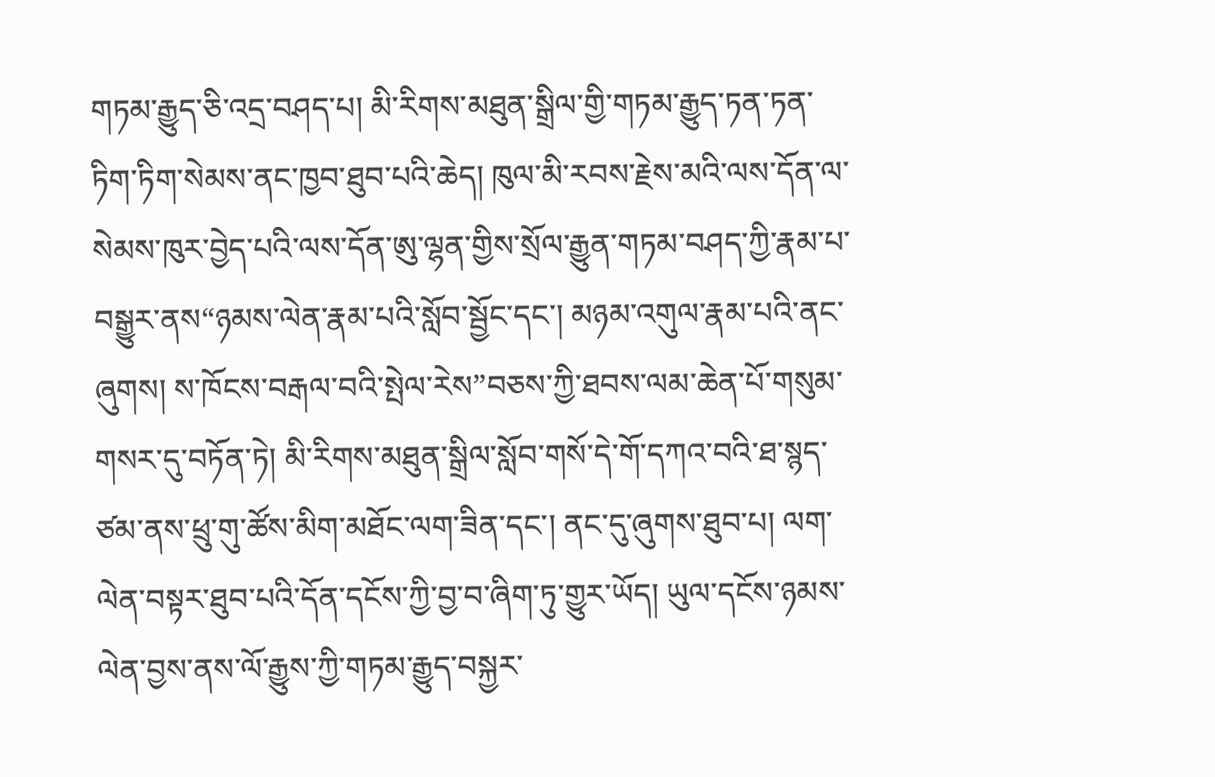གཏམ་རྒྱུད་ཅི་འདྲ་བཤད་པ། མི་རིགས་མཐུན་སྒྲིལ་གྱི་གཏམ་རྒྱུད་ཏན་ཏན་ཏིག་ཏིག་སེམས་ནང་ཁྱབ་ཐུབ་པའི་ཆེད། ཁུལ་མི་རབས་རྗེས་མའི་ལས་དོན་ལ་སེམས་ཁུར་བྱེད་པའི་ལས་དོན་ཨུ་ལྷན་གྱིས་སྲོལ་རྒྱུན་གཏམ་བཤད་ཀྱི་རྣམ་པ་བསྒྱུར་ནས“ཉམས་ལེན་རྣམ་པའི་སློབ་སྦྱོང་དང་། མཉམ་འགུལ་རྣམ་པའི་ནང་ཞུགས། ས་ཁོངས་བརྒལ་བའི་སྤེལ་རེས”བཅས་ཀྱི་ཐབས་ལམ་ཆེན་པོ་གསུམ་གསར་དུ་བཏོན་ཏེ། མི་རིགས་མཐུན་སྒྲིལ་སློབ་གསོ་དེ་གོ་དཀའ་བའི་ཐ་སྙད་ཙམ་ནས་ཕྲུ་གུ་ཚོས་མིག་མཐོང་ལག་ཟིན་དང་། ནང་དུ་ཞུགས་ཐུབ་པ། ལག་ལེན་བསྟར་ཐུབ་པའི་དོན་དངོས་ཀྱི་བྱ་བ་ཞིག་ཏུ་གྱུར་ཡོད། ཡུལ་དངོས་ཉམས་ལེན་བྱས་ནས་ལོ་རྒྱུས་ཀྱི་གཏམ་རྒྱུད་བསྐྱར་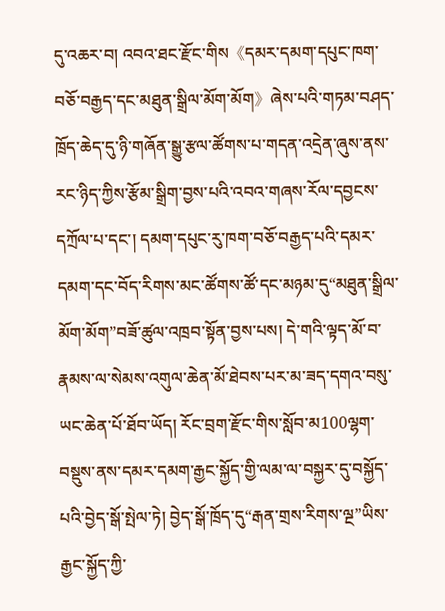དུ་འཆར་བ། འབའ་ཐང་རྫོང་གིས《དམར་དམག་དཔུང་ཁག་བཅོ་བརྒྱད་དང་མཐུན་སྒྲིལ་མོག་མོག》ཞེས་པའི་གཏམ་བཤད་ཁྲོད་ཆེད་དུ་ཉི་གཞོན་སྒྱུ་རྩལ་ཚོགས་པ་གདན་འདྲེན་ཞུས་ནས་རང་ཉིད་ཀྱིས་རྩོམ་སྒྲིག་བྱས་པའི་འབའ་གཞས་རོལ་དབྱངས་དཀྲོལ་པ་དང་། དམག་དཔུང་རུ་ཁག་བཅོ་བརྒྱད་པའི་དམར་དམག་དང་བོད་རིགས་མང་ཚོགས་ཚོ་དང་མཉམ་དུ“མཐུན་སྒྲིལ་མོག་མོག”བཟོ་ཚུལ་འཁྲབ་སྟོན་བྱས་པས། དེ་གའི་ལྟད་མོ་བ་རྣམས་ལ་སེམས་འགུལ་ཆེན་མོ་ཐེབས་པར་མ་ཟད་དགའ་བསུ་ཡང་ཆེན་པོ་ཐོབ་ཡོད། རོང་བྲག་རྫོང་གིས་སློབ་མ100ལྷག་བསྡུས་ནས་དམར་དམག་རྒྱང་སྐྱོད་གྱི་ལམ་ལ་བསྐྱར་དུ་བསྐྱོད་པའི་བྱེད་སྒོ་སྤེལ་ཏེ། བྱེད་སྒོ་ཁྲོད་དུ“རྒན་གྲས་རིགས་ལྔ”ཡིས་རྒྱང་སྐྱོད་ཀྱི་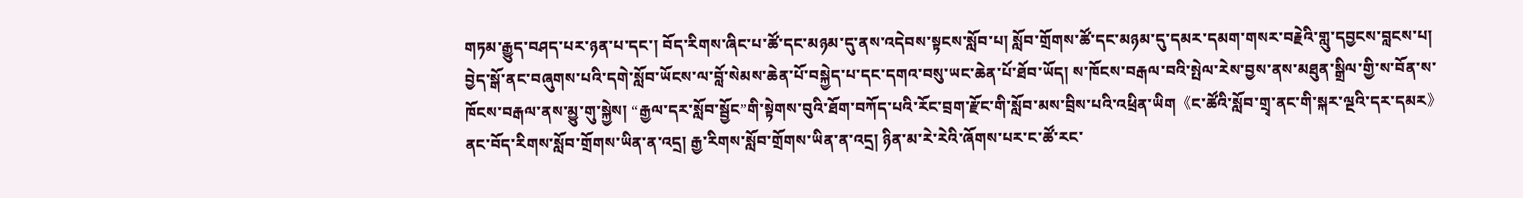གཏམ་རྒྱུད་བཤད་པར་ཉན་པ་དང་། བོད་རིགས་ཞིང་པ་ཚོ་དང་མཉམ་དུ་ནས་འདེབས་སྟངས་སློབ་པ། སློབ་གྲོགས་ཚོ་དང་མཉམ་དུ་དམར་དམག་གསར་བརྗེའི་གླུ་དབྱངས་བླངས་པ། བྱེད་སྒོ་ནང་བཞུགས་པའི་དགེ་སློབ་ཡོངས་ལ་བློ་སེམས་ཆེན་པོ་བསྐྱེད་པ་དང་དགའ་བསུ་ཡང་ཆེན་པོ་ཐོབ་ཡོད། ས་ཁོངས་བརྒལ་བའི་སྤེལ་རེས་བྱས་ནས་མཐུན་སྒྲིལ་གྱི་ས་བོན་ས་ཁོངས་བརྒལ་ནས་མྱུ་གུ་སྐྱེས། “རྒྱལ་དར་སློབ་སྦྱོང”གི་སྟེགས་བུའི་ཐོག་བཀོད་པའི་རོང་བྲག་རྫོང་གི་སློབ་མས་བྲིས་པའི་འཕྲིན་ཡིག《ང་ཚོའི་སློབ་གྲྭ་ནང་གི་སྐར་ལྔའི་དར་དམར》ནང་བོད་རིགས་སློབ་གྲོགས་ཡིན་ན་འདྲ། རྒྱ་རིགས་སློབ་གྲོགས་ཡིན་ན་འདྲ། ཉིན་མ་རེ་རེའི་ཞོགས་པར་ང་ཚོ་རང་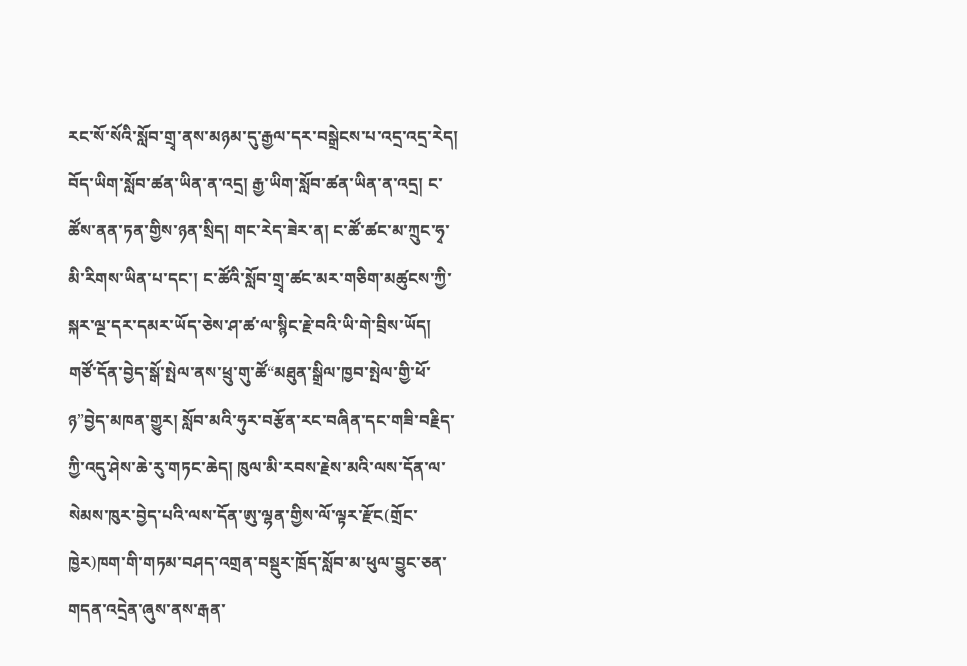རང་སོ་སོའི་སློབ་གྲྭ་ནས་མཉམ་དུ་རྒྱལ་དར་བསྒྲེངས་པ་འདྲ་འདྲ་རེད། བོད་ཡིག་སློབ་ཚན་ཡིན་ན་འདྲ། རྒྱ་ཡིག་སློབ་ཚན་ཡིན་ན་འདྲ། ང་ཚོས་ནན་ཏན་གྱིས་ཉན་སྲིད། གང་རེད་ཟེར་ན། ང་ཚོ་ཚང་མ་ཀྲུང་ཧྭ་མི་རིགས་ཡིན་པ་དང་། ང་ཚོའི་སློབ་གྲྭ་ཚང་མར་གཅིག་མཚུངས་ཀྱི་སྐར་ལྔ་དར་དམར་ཡོད་ཅེས་ཤ་ཚ་ལ་སྙིང་རྗེ་བའི་ཡི་གེ་བྲིས་ཡོད། གཙོ་དོན་བྱེད་སྒོ་སྤེལ་ནས་ཕྲུ་གུ་ཚོ“མཐུན་སྒྲིལ་ཁྱབ་སྤེལ་གྱི་ཕོ་ཉ”བྱེད་མཁན་གྱུར། སློབ་མའི་ཧུར་བརྩོན་རང་བཞིན་དང་གཟི་བརྗིད་ཀྱི་འདུ་ཤེས་ཆེ་རུ་གཏང་ཆེད། ཁུལ་མི་རབས་རྗེས་མའི་ལས་དོན་ལ་སེམས་ཁུར་བྱེད་པའི་ལས་དོན་ཨུ་ལྷན་གྱིས་ལོ་ལྟར་རྫོང(གྲོང་ཁྱེར)ཁག་གི་གཏམ་བཤད་འགྲན་བསྡུར་ཁྲོད་སློབ་མ་ཕུལ་བྱུང་ཅན་གདན་འདྲེན་ཞུས་ནས་རྒན་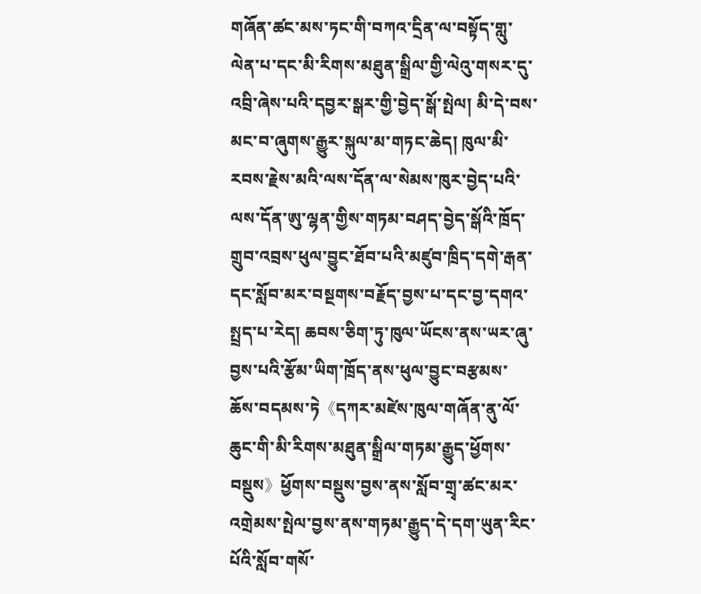གཞོན་ཚང་མས་ཏང་གི་བཀའ་དྲིན་ལ་བསྟོད་གླུ་ལེན་པ་དང་མི་རིགས་མཐུན་སྒྲིལ་གྱི་ལེའུ་གསར་དུ་འབྲི་ཞེས་པའི་དབྱར་སྒར་གྱི་བྱེད་སྒོ་སྤེལ། མི་དེ་བས་མང་བ་ཞུགས་རྒྱུར་སྐུལ་མ་གཏང་ཆེད། ཁུལ་མི་རབས་རྗེས་མའི་ལས་དོན་ལ་སེམས་ཁུར་བྱེད་པའི་ལས་དོན་ཨུ་ལྷན་གྱིས་གཏམ་བཤད་བྱེད་སྒོའི་ཁྲོད་གྲུབ་འབྲས་ཕུལ་བྱུང་ཐོབ་པའི་མཛུབ་ཁྲིད་དགེ་རྒན་དང་སློབ་མར་བསྔགས་བརྗོད་བྱས་པ་དང་བྱ་དགའ་སྤྲད་པ་རེད། ཆབས་ཅིག་ཏུ་ཁུལ་ཡོངས་ནས་ཡར་ཞུ་བྱས་པའི་རྩོམ་ཡིག་ཁྲོད་ནས་ཕུལ་བྱུང་བརྩམས་ཆོས་བདམས་ཏེ《དཀར་མཛེས་ཁུལ་གཞོན་ནུ་ལོ་ཆུང་གི་མི་རིགས་མཐུན་སྒྲིལ་གཏམ་རྒྱུད་ཕྱོགས་བསྡུས》ཕྱོགས་བསྡུས་བྱས་ནས་སློབ་གྲྭ་ཚང་མར་འགྲེམས་སྤེལ་བྱས་ནས་གཏམ་རྒྱུད་དེ་དག་ཡུན་རིང་པོའི་སློབ་གསོ་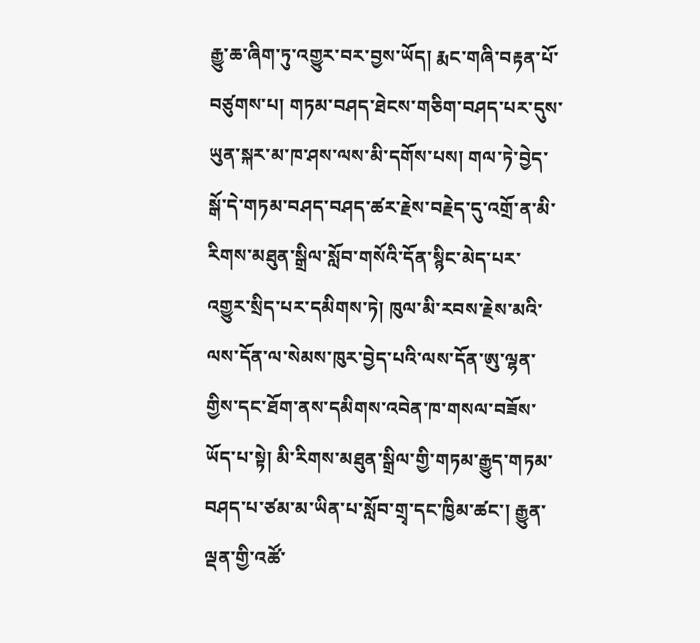རྒྱུ་ཆ་ཞིག་ཏུ་འགྱུར་བར་བྱས་ཡོད། རྨང་གཞི་བརྟན་པོ་བཙུགས་པ། གཏམ་བཤད་ཐེངས་གཅིག་བཤད་པར་དུས་ཡུན་སྐར་མ་ཁ་ཤས་ལས་མི་དགོས་པས། གལ་ཏེ་བྱེད་སྒོ་དེ་གཏམ་བཤད་བཤད་ཚར་རྗེས་བརྗེད་དུ་འགྲོ་ན་མི་རིགས་མཐུན་སྒྲིལ་སློབ་གསོའི་དོན་སྙིང་མེད་པར་འགྱུར་སྲིད་པར་དམིགས་ཏེ། ཁུལ་མི་རབས་རྗེས་མའི་ལས་དོན་ལ་སེམས་ཁུར་བྱེད་པའི་ལས་དོན་ཨུ་ལྷན་གྱིས་དང་ཐོག་ནས་དམིགས་འབེན་ཁ་གསལ་བཟོས་ཡོད་པ་སྟེ། མི་རིགས་མཐུན་སྒྲིལ་གྱི་གཏམ་རྒྱུད་གཏམ་བཤད་པ་ཙམ་མ་ཡིན་པ་སློབ་གྲྭ་དང་ཁྱིམ་ཚང་། རྒྱུན་ལྡན་གྱི་འཚོ་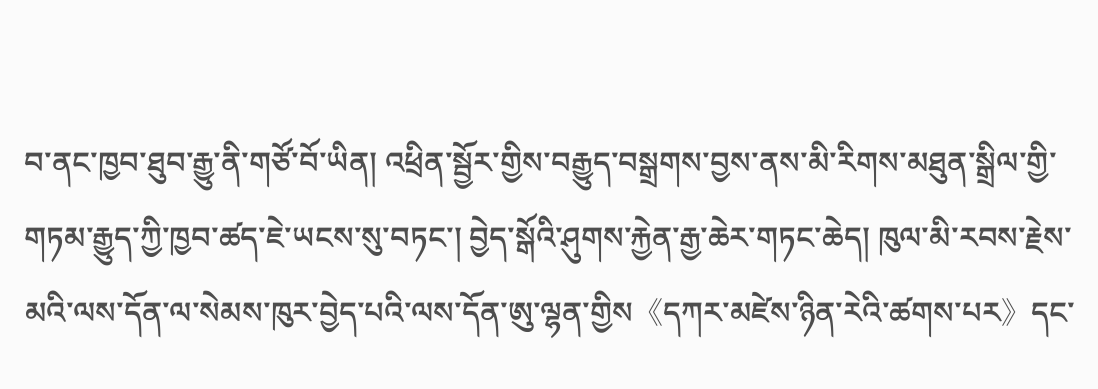བ་ནང་ཁྱབ་ཐུབ་རྒྱུ་ནི་གཙོ་བོ་ཡིན། འཕྲིན་སྦྱོར་གྱིས་བརྒྱུད་བསྒྲགས་བྱས་ནས་མི་རིགས་མཐུན་སྒྲིལ་གྱི་གཏམ་རྒྱུད་ཀྱི་ཁྱབ་ཚད་ཇེ་ཡངས་སུ་བཏང་། བྱེད་སྒོའི་ཤུགས་རྐྱེན་རྒྱ་ཆེར་གཏང་ཆེད། ཁུལ་མི་རབས་རྗེས་མའི་ལས་དོན་ལ་སེམས་ཁུར་བྱེད་པའི་ལས་དོན་ཨུ་ལྷན་གྱིས《དཀར་མཛེས་ཉིན་རེའི་ཚགས་པར》དང་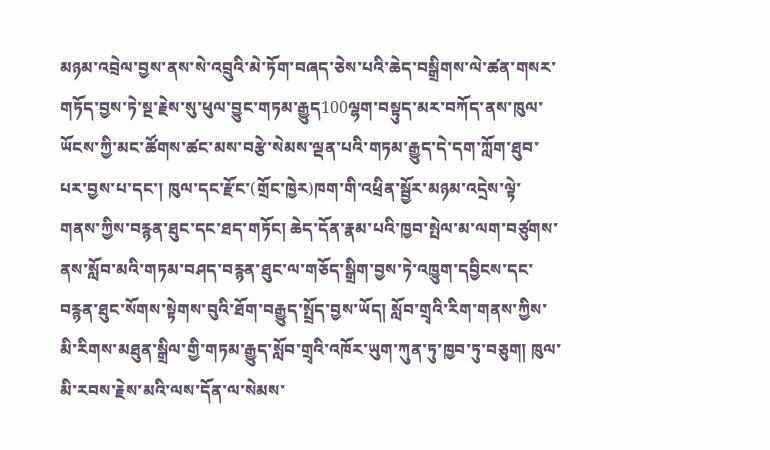མཉམ་འབྲེལ་བྱས་ནས་སེ་འབྲུའི་མེ་ཏོག་བཞད་ཅེས་པའི་ཆེད་བསྒྲིགས་ལེ་ཚན་གསར་གཏོད་བྱས་ཏེ་སྔ་རྗེས་སུ་ཕུལ་བྱུང་གཏམ་རྒྱུད100ལྷག་བསྟུད་མར་བཀོད་ནས་ཁུལ་ཡོངས་ཀྱི་མང་ཚོགས་ཚང་མས་བརྩེ་སེམས་ལྡན་པའི་གཏམ་རྒྱུད་དེ་དག་ཀློག་ཐུབ་པར་བྱས་པ་དང་། ཁུལ་དང་རྫོང་(གྲོང་ཁྱེར)ཁག་གི་འཕྲིན་སྦྱོར་མཉམ་འདྲེས་ལྟེ་གནས་ཀྱིས་བརྙན་ཐུང་དང་ཐད་གཏོང། ཆེད་དོན་རྣམ་པའི་ཁྱབ་སྤེལ་མ་ལག་བཙུགས་ནས་སློབ་མའི་གཏམ་བཤད་བརྙན་ཐུང་ལ་གཅོད་སྒྲིག་བྱས་ཏེ་འཁྱུག་དབྱིངས་དང་བརྙན་ཐུང་སོགས་སྟེགས་བུའི་ཐོག་བརྒྱུད་སྤྲོད་བྱས་ཡོད། སློབ་གྲྭའི་རིག་གནས་ཀྱིས་མི་རིགས་མཐུན་སྒྲིལ་གྱི་གཏམ་རྒྱུད་སློབ་གྲྭའི་འཁོར་ཡུག་ཀུན་ཏུ་ཁྱབ་ཏུ་བཅུག། ཁུལ་མི་རབས་རྗེས་མའི་ལས་དོན་ལ་སེམས་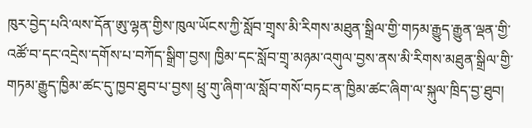ཁུར་བྱེད་པའི་ལས་དོན་ཨུ་ལྷན་གྱིས་ཁུལ་ཡོངས་ཀྱི་སློབ་གྲྭས་མི་རིགས་མཐུན་སྒྲིལ་གྱི་གཏམ་རྒྱུད་རྒྱུན་ལྡན་གྱི་འཚོ་བ་དང་འདྲེས་དགོས་པ་བཀོད་སྒྲིག་བྱས། ཁྱིམ་དང་སློབ་གྲྭ་མཉམ་འགུལ་བྱས་ནས་མི་རིགས་མཐུན་སྒྲིལ་གྱི་གཏམ་རྒྱུད་ཁྱིམ་ཚང་དུ་ཁྱབ་ཐུབ་པ་བྱས། ཕྲུ་གུ་ཞིག་ལ་སློབ་གསོ་བཏང་ན་ཁྱིམ་ཚང་ཞིག་ལ་སྐུལ་ཁྲིད་བྱ་ཐུབ།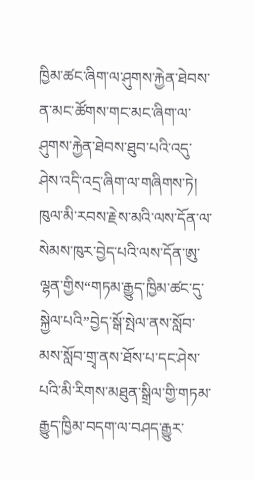ཁྱིམ་ཚང་ཞིག་ལ་ཤུགས་རྐྱེན་ཐེབས་ན་མང་ཚོགས་གང་མང་ཞིག་ལ་ཤུགས་རྐྱེན་ཐེབས་ཐུབ་པའི་འདུ་ཤེས་འདི་འདྲ་ཞིག་ལ་གཞིགས་ཏེ། ཁུལ་མི་རབས་རྗེས་མའི་ལས་དོན་ལ་སེམས་ཁུར་བྱེད་པའི་ལས་དོན་ཨུ་ལྷན་གྱིས“གཏམ་རྒྱུད་ཁྱིམ་ཚང་དུ་སྐྱེལ་པའི”བྱེད་སྒོ་སྤེལ་ནས་སློབ་མས་སློབ་གྲྭ་ནས་ཐོས་པ་དང་ཤེས་པའི་མི་རིགས་མཐུན་སྒྲིལ་གྱི་གཏམ་རྒྱུད་ཁྱིམ་བདག་ལ་བཤད་རྒྱུར་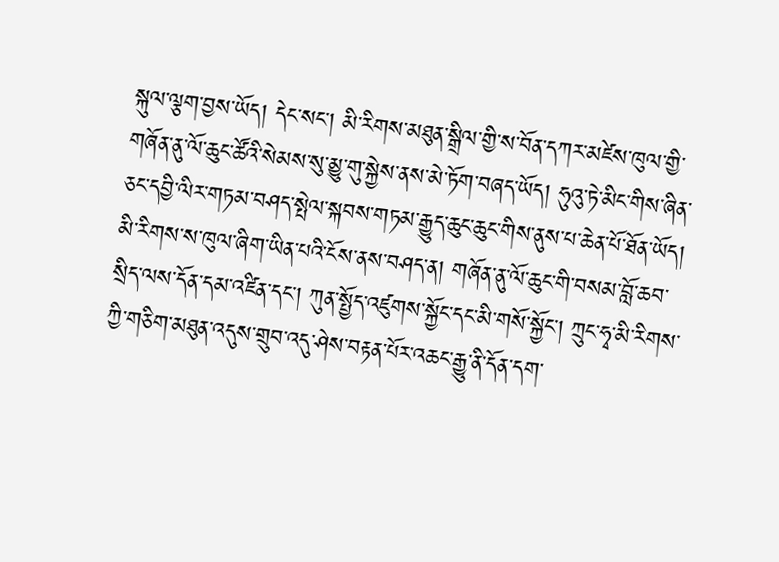སྐུལ་ལྕག་བྱས་ཡོད། དེང་སང་། མི་རིགས་མཐུན་སྒྲིལ་གྱི་ས་བོན་དཀར་མཛེས་ཁུལ་གྱི་གཞོན་ནུ་ལོ་ཆུང་ཚོའི་སེམས་སུ་མྱུ་གུ་སྐྱེས་ནས་མེ་ཏོག་བཞད་ཡོད། ཧུའུ་ཏེ་མིང་གིས་ཞིན་ཅང་དབྱི་ལིར་གཏམ་བཤད་སྤེལ་སྐབས་གཏམ་རྒྱུད་ཆུང་ཆུང་གིས་ནུས་པ་ཆེན་པོ་ཐོན་ཡོད། མི་རིགས་ས་ཁུལ་ཞིག་ཡིན་པའི་ངོས་ནས་བཤད་ན། གཞོན་ནུ་ལོ་ཆུང་གི་བསམ་བློ་ཆབ་སྲིད་ལས་དོན་དམ་འཛིན་དང་། ཀུན་སྤྱོད་འཛུགས་སྐྱོང་དང་མི་གསོ་སྐྱོང་། ཀྲུང་ཧྭ་མི་རིགས་ཀྱི་གཅིག་མཐུན་འདུས་གྲུབ་འདུ་ཤེས་བརྟན་པོར་འཆང་རྒྱུ་ནི་དོན་དག་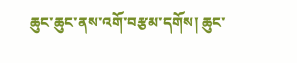ཆུང་ཆུང་ནས་འགོ་བརྩམ་དགོས། ཆུང་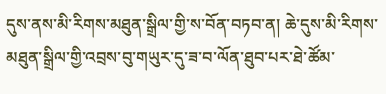དུས་ནས་མི་རིགས་མཐུན་སྒྲིལ་གྱི་ས་བོན་བཏབ་ན། ཆེ་དུས་མི་རིགས་མཐུན་སྒྲིལ་གྱི་འབྲས་བུ་གཡུར་དུ་ཟ་བ་ལོན་ཐུབ་པར་ཐེ་ཚོམ་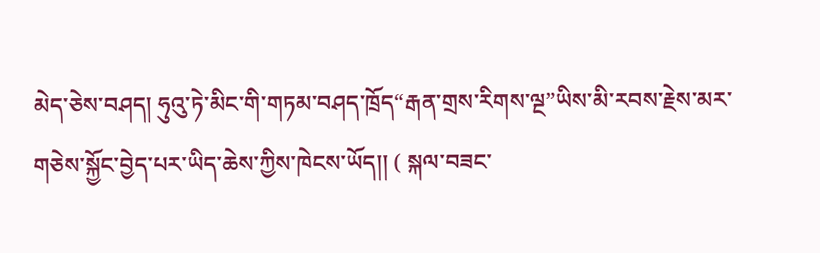མེད་ཅེས་བཤད། ཧུའུ་ཏེ་མིང་གི་གཏམ་བཤད་ཁྲོད“རྒན་གྲས་རིགས་ལྔ”ཡིས་མི་རབས་རྗེས་མར་གཅེས་སྐྱོང་བྱེད་པར་ཡིད་ཆེས་ཀྱིས་ཁེངས་ཡོད།། ( སྐལ་བཟང་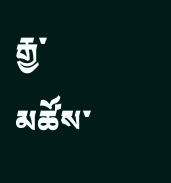རྒྱ་མཚོས་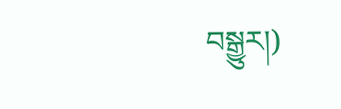བསྒྱུར།)